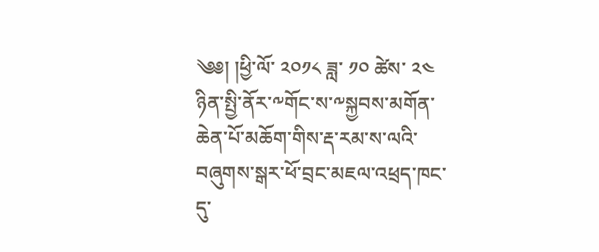༄༅། །ཕྱི་ལོ་ ༢༠༡༨ ཟླ་ ༡༠ ཚེས་ ༢༤ ཉིན་སྤྱི་ནོར་༸གོང་ས་༸སྐྱབས་མགོན་ཆེན་པོ་མཆོག་གིས་རྡ་རམ་ས་ལའི་བཞུགས་སྒར་ཕོ་བྲང་མཇལ་འཕྲད་ཁང་དུ་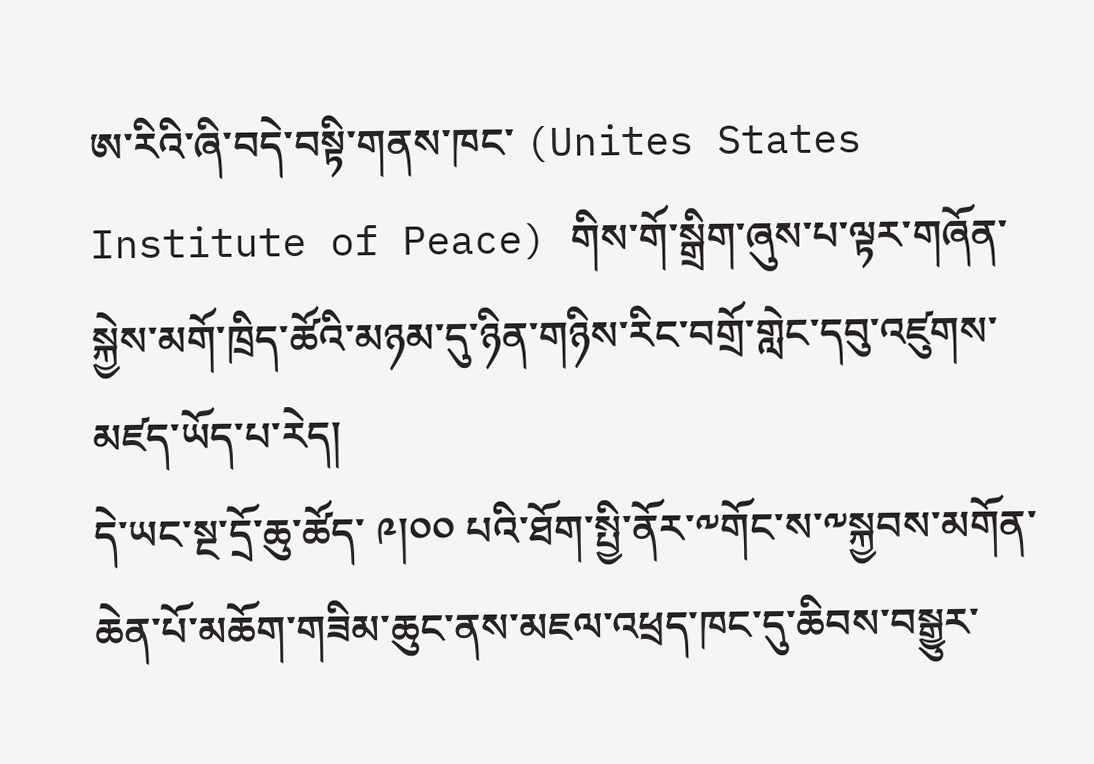ཨ་རིའི་ཞི་བདེ་བསྟི་གནས་ཁང་ (Unites States Institute of Peace) གིས་གོ་སྒྲིག་ཞུས་པ་ལྟར་གཞོན་སྐྱེས་མགོ་ཁྲིད་ཚོའི་མཉམ་དུ་ཉིན་གཉིས་རིང་བགྲོ་གླེང་དབུ་འཛུགས་མཛད་ཡོད་པ་རེད།
དེ་ཡང་སྔ་དྲོ་ཆུ་ཚོད་ ༩།༠༠ པའི་ཐོག་སྤྱི་ནོར་༸གོང་ས་༸སྐྱབས་མགོན་ཆེན་པོ་མཆོག་གཟིམ་ཆུང་ནས་མཇལ་འཕྲད་ཁང་དུ་ཆིབས་བསྒྱུར་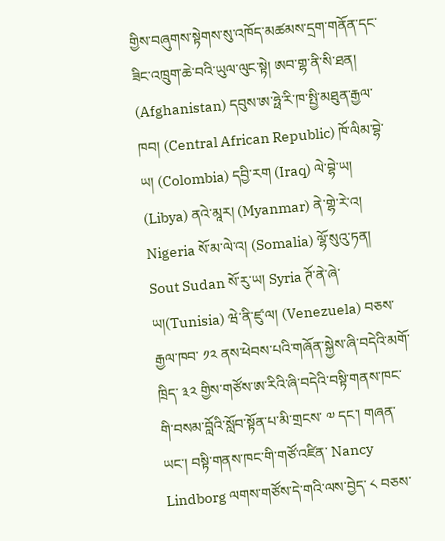གྱིས་བཞུགས་སྟེགས་སུ་འཁོད་མཚམས་དྲག་གནོན་དང་ཟིང་འཁྲུག་ཆེ་བའི་ཡུལ་ལུང་སྟེ། ཨབ་གྷ་ནི་སི་ཐན། (Afghanistan) དབུས་ཨ་ཧྥེ་རི་ཁ་སྤྱི་མཐུན་རྒྱལ་ཁབ། (Central African Republic) ཁོ་ལིམ་བྷེ་ཡ། (Colombia) དབྱི་རག (Iraq) ལེ་བྷེ་ཡ། (Libya) ནའེ་མཱར། (Myanmar) ནེ་གྷེ་རེ་འ། Nigeria སོ་མ་ལེ་འ། (Somalia) ལྷོ་སུའུ་ཏན། Sout Sudan སོ་རུ་ཡ། Syria ཊོ་ནེ་ཞེ་ཡ།(Tunisia) ཝེ་ནི་ཛུ་ལ། (Venezuela) བཅས་རྒྱལ་ཁབ་ ༡༢ ནས་ཕེབས་པའི་གཞོན་སྐྱེས་ཞི་བདེའི་མགོ་ཁྲིད་ ༣༢ གྱིས་གཙོས་ཨ་རིའི་ཞི་བདེའི་བསྟི་གནས་ཁང་གི་བསམ་བློའི་སློབ་སྟོན་པ་མི་གྲངས་ ༧ དང་། གཞན་ཡང་། བསྟི་གནས་ཁང་གི་གཙོ་འཛིན་ Nancy Lindborg ལགས་གཙོས་དེ་གའི་ལས་བྱེད་ ༨ བཅས་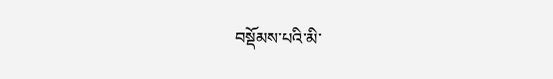བསྡོམས་པའི་མི་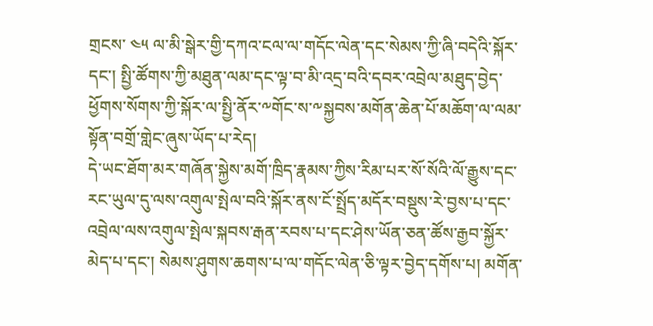གྲངས་ ༤༥ ལ་མི་སྒེར་གྱི་དཀའ་ངལ་ལ་གདོང་ལེན་དང་སེམས་ཀྱི་ཞི་བདེའི་སྐོར་དང་། སྤྱི་ཚོགས་ཀྱི་མཐུན་ལམ་དང་ལྟ་བ་མི་འདྲ་བའི་དབར་འབྲེལ་མཐུད་བྱེད་ཕྱོགས་སོགས་ཀྱི་སྐོར་ལ་སྤྱི་ནོར་༸གོང་ས་༸སྐྱབས་མགོན་ཆེན་པོ་མཆོག་ལ་ལམ་སྟོན་བགྲོ་གླེང་ཞུས་ཡོད་པ་རེད།
དེ་ཡང་ཐོག་མར་གཞོན་སྐྱེས་མགོ་ཁྲིད་རྣམས་ཀྱིས་རིམ་པར་སོ་སོའི་ལོ་རྒྱུས་དང་རང་ཡུལ་དུ་ལས་འགུལ་སྤེལ་བའི་སྐོར་ནས་ངོ་སྤྲོད་མདོར་བསྡུས་རེ་བྱས་པ་དང་འབྲེལ་ལས་འགུལ་སྤེལ་སྐབས་རྒན་རབས་པ་དང་ཤེས་ཡོན་ཅན་ཚོས་རྒྱབ་སྐྱོར་མེད་པ་དང་། སེམས་ཤུགས་ཆགས་པ་ལ་གདོང་ལེན་ཅི་ལྟར་བྱེད་དགོས་པ། མགོན་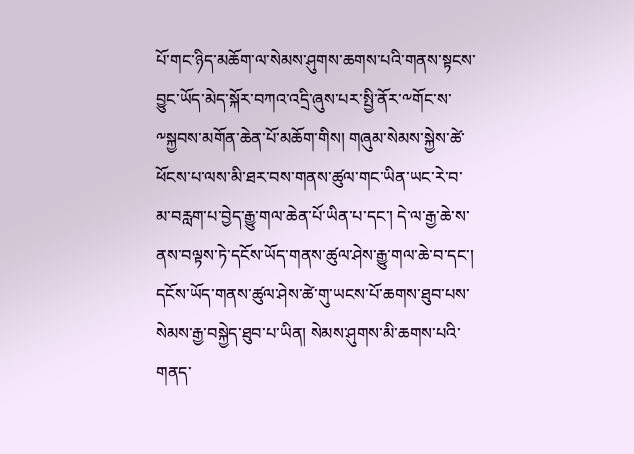པོ་གང་ཉིད་མཆོག་ལ་སེམས་ཤུགས་ཆགས་པའི་གནས་སྟངས་བྱུང་ཡོད་མེད་སྐོར་བཀའ་འདྲི་ཞུས་པར་སྤྱི་ནོར་༸གོང་ས་༸སྐྱབས་མགོན་ཆེན་པོ་མཆོག་གིས། གཞུམ་སེམས་སྐྱེས་ཚེ་ཕོངས་པ་ལས་མི་ཐར་བས་གནས་ཚུལ་གང་ཡིན་ཡང་རེ་བ་མ་བརླག་པ་བྱེད་རྒྱུ་གལ་ཆེན་པོ་ཡིན་པ་དང་། དེ་ལ་རྒྱ་ཆེ་ས་ནས་བལྟས་ཏེ་དངོས་ཡོད་གནས་ཚུལ་ཤེས་རྒྱུ་གལ་ཆེ་བ་དང་། དངོས་ཡོད་གནས་ཚུལ་ཤེས་ཚེ་གུ་ཡངས་པོ་ཆགས་ཐུབ་པས་སེམས་རྒྱ་བསྐྱེད་ཐུབ་པ་ཡིན། སེམས་ཤུགས་མི་ཆགས་པའི་གནད་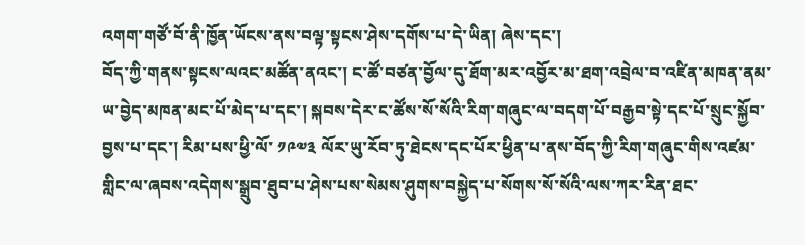འགག་གཙོ་བོ་ནི་ཁྱོན་ཡོངས་ནས་བལྟ་སྟངས་ཤེས་དགོས་པ་དེ་ཡིན། ཞེས་དང་།
བོད་ཀྱི་གནས་སྟངས་ལའང་མཚོན་ནའང་། ང་ཚོ་བཙན་བྱོལ་དུ་ཐོག་མར་འབྱོར་མ་ཐག་འབྲེལ་བ་འཛིན་མཁན་ནམ་ཡ་བྱེད་མཁན་མང་པོ་མེད་པ་དང་། སྐབས་དེར་ང་ཚོས་སོ་སོའི་རིག་གཞུང་ལ་བདག་པོ་བརྒྱབ་སྟེ་དང་པོ་སྲུང་སྐྱོབ་བྱས་པ་དང་། རིམ་པས་ཕྱི་ལོ་ ༡༩༧༣ ལོར་ཡུ་རོབ་ཏུ་ཐེངས་དང་པོར་ཕྱིན་པ་ནས་བོད་ཀྱི་རིག་གཞུང་གིས་འཛམ་གླིང་ལ་ཞབས་འདེགས་སྒྲུབ་ཐུབ་པ་ཤེས་པས་སེམས་ཤུགས་བསྐྱེད་པ་སོགས་སོ་སོའི་ལས་ཀར་རིན་ཐང་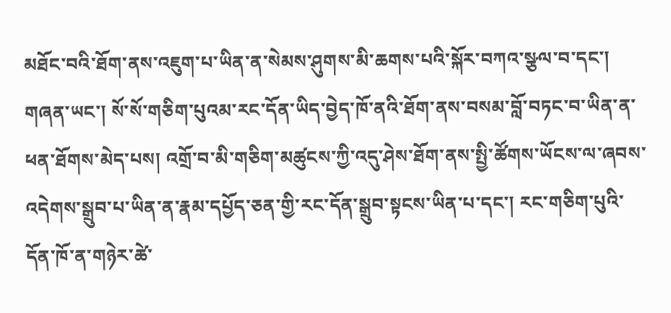མཐོང་བའི་ཐོག་ནས་འཇུག་པ་ཡིན་ན་སེམས་ཤུགས་མི་ཆགས་པའི་སྐོར་བཀའ་སྩལ་བ་དང་།
གཞན་ཡང་། སོ་སོ་གཅིག་པུའམ་རང་དོན་ཡིད་བྱེད་ཁོ་ནའི་ཐོག་ནས་བསམ་བློ་བཏང་བ་ཡིན་ན་ཕན་ཐོགས་མེད་པས། འགྲོ་བ་མི་གཅིག་མཚུངས་ཀྱི་འདུ་ཤེས་ཐོག་ནས་སྤྱི་ཚོགས་ཡོངས་ལ་ཞབས་འདེགས་སྒྲུབ་པ་ཡིན་ན་རྣམ་དཔྱོད་ཅན་གྱི་རང་དོན་སྒྲུབ་སྟངས་ཡིན་པ་དང་། རང་གཅིག་པུའི་དོན་ཁོ་ན་གཉེར་ཚེ་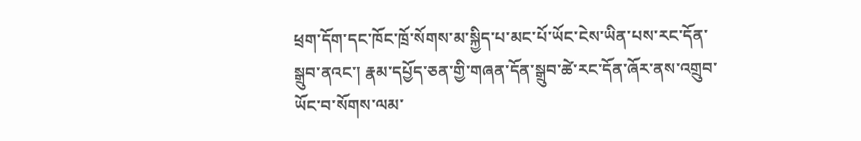ཕྲག་དོག་དང་ཁོང་ཁྲོ་སོགས་མ་སྐྱིད་པ་མང་པོ་ཡོང་ངེས་ཡིན་པས་རང་དོན་སྒྲུབ་ནའང་། རྣམ་དཔྱོད་ཅན་གྱི་གཞན་དོན་སྒྲུབ་ཚེ་རང་དོན་ཞོར་ནས་འགྲུབ་ཡོང་བ་སོགས་ལམ་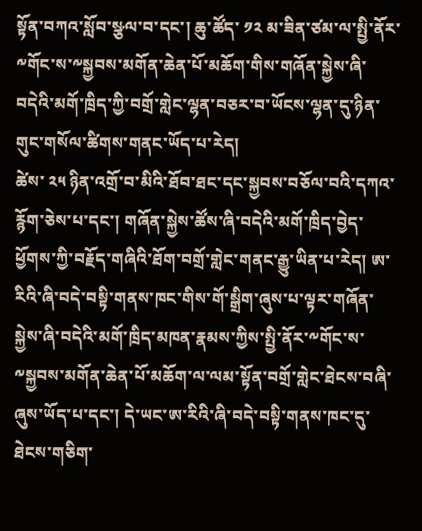སྟོན་བཀའ་སློབ་སྩལ་བ་དང་། ཆུ་ཚོད་ ༡༢ མ་ཟིན་ཙམ་ལ་སྤྱི་ནོར་༸གོང་ས་༸སྐྱབས་མགོན་ཆེན་པོ་མཆོག་གིས་གཞོན་སྐྱེས་ཞི་བདེའི་མགོ་ཁྲིད་ཀྱི་བགྲོ་གླེང་ལྷན་བཅར་བ་ཡོངས་ལྷན་དུ་ཉིན་གུང་གསོལ་ཚིགས་གནང་ཡོད་པ་རེད།
ཚེས་ ༢༥ ཉིན་འགྲོ་བ་མིའི་ཐོབ་ཐང་དང་སྐྱབས་བཅོལ་བའི་དཀའ་རྙོག་ཅེས་པ་དང་། གཞོན་སྐྱེས་ཚོས་ཞི་བདེའི་མགོ་ཁྲིད་བྱེད་ཕྱོགས་ཀྱི་བརྗོད་གཞིའི་ཐོག་བགྲོ་གླེང་གནང་རྒྱུ་ཡིན་པ་རེད། ཨ་རིའི་ཞི་བདེ་བསྟི་གནས་ཁང་གིས་གོ་སྒྲིག་ཞུས་པ་ལྟར་གཞོན་སྐྱེས་ཞི་བདེའི་མགོ་ཁྲིད་མཁན་རྣམས་ཀྱིས་སྤྱི་ནོར་༸གོང་ས་༸སྐྱབས་མགོན་ཆེན་པོ་མཆོག་ལ་ལམ་སྟོན་བགྲོ་གླེང་ཐེངས་བཞི་ཞུས་ཡོད་པ་དང་། དེ་ཡང་ཨ་རིའི་ཞི་བདེ་བསྟི་གནས་ཁང་དུ་ཐེངས་གཅིག་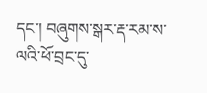དང་། བཞུགས་སྒར་རྡ་རམ་ས་ལའི་ཕོ་བྲང་དུ་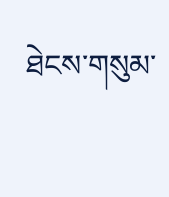ཐེངས་གསུམ་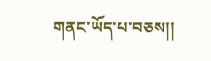གནང་ཡོད་པ་བཅས།།